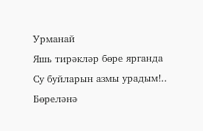Урманай
Яшь тирәкләр бөре ярганда
Су буйларын азмы урадым!..
Бөреләнә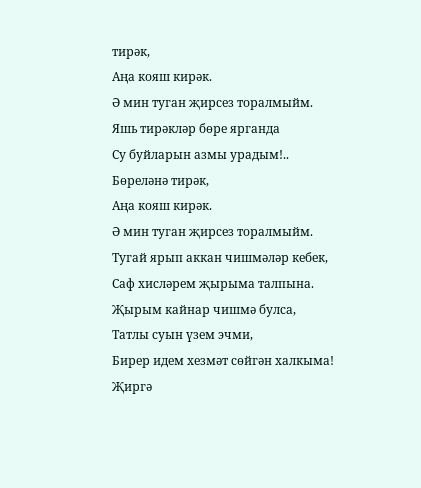тирәк,
Аңа кояш кирәк.
Ә мин туган җирсез торалмыйм.
Яшь тирәкләр бөре ярганда
Су буйларын азмы урадым!..
Бөреләнә тирәк,
Аңа кояш кирәк.
Ә мин туган җирсез торалмыйм.
Тугай ярып аккан чишмәләр кебек,
Саф хисләрем җырыма талпына.
Җырым кайнар чишмә булса,
Татлы суын үзем эчми,
Бирер идем хезмәт сөйгән халкыма!
Җиргә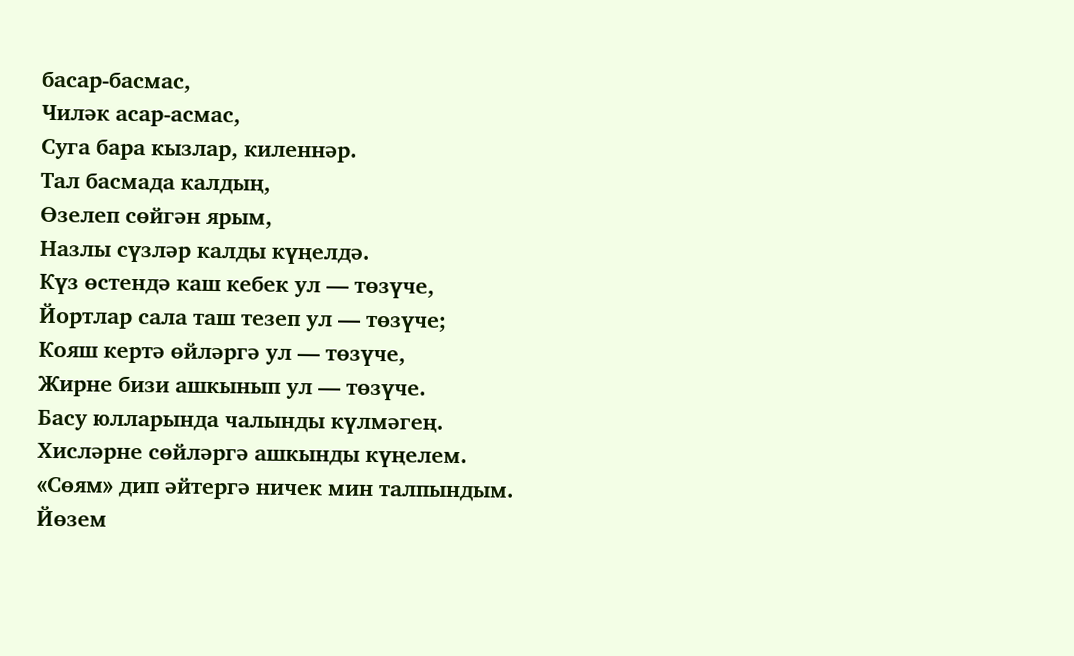басар-басмас,
Чиләк асар-асмас,
Суга бара кызлар, киленнәр.
Тал басмада калдың,
Өзелеп сөйгән ярым,
Назлы сүзләр калды күңелдә.
Күз өстендә каш кебек ул — төзүче,
Йортлар сала таш тезеп ул — төзүче;
Кояш кертә өйләргә ул — төзүче,
Жирне бизи ашкынып ул — төзүче.
Басу юлларында чалынды күлмәгең.
Хисләрне сөйләргә ашкынды күңелем.
«Сөям» дип әйтергә ничек мин талпындым.
Йөзем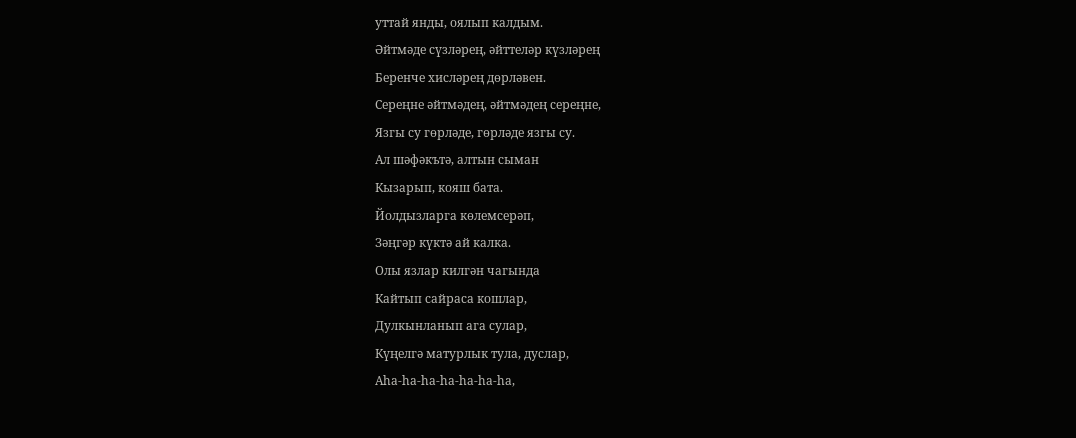уттай янды, оялып калдым.
Әйтмәде сүзләрең, әйттеләр күзләрең
Беренче хисләрең дөрләвен.
Сереңне әйтмәдең, әйтмәдең сереңне,
Язгы су гөрләде, гөрләде язгы су.
Ал шәфәкътә, алтын сыман
Кызарып, кояш бата.
Йолдызларга көлемсерәп,
Зәңгәр күктә ай калка.
Олы язлар килгән чагында
Кайтып сайраса кошлар,
Дулкынланып ага сулар,
Күңелгә матурлык тула, дуслар,
Аһа-һа-һа-һа-һа-һа-һа,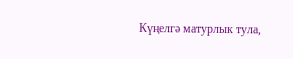Күңелгә матурлык тула,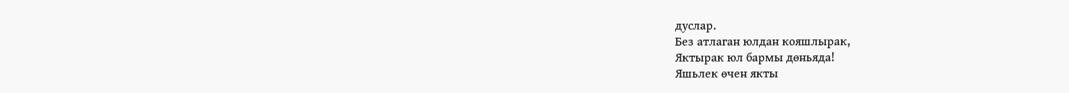дуслар.
Без атлаган юлдан кояшлырак,
Яктырак юл бармы дөньяда!
Яшьлек өчен якты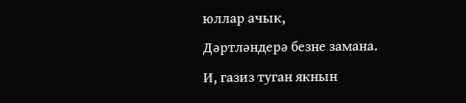юллар ачык,
Дәртләндерә безне замана.
И, газиз туган якнын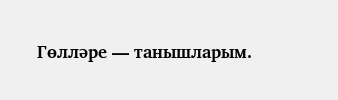Гөлләре — танышларым.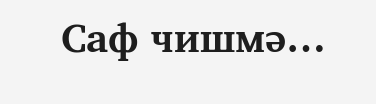Саф чишмә…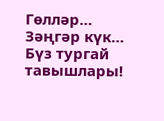Гөлләр… Зәңгәр күк…
Бүз тургай тавышлары!